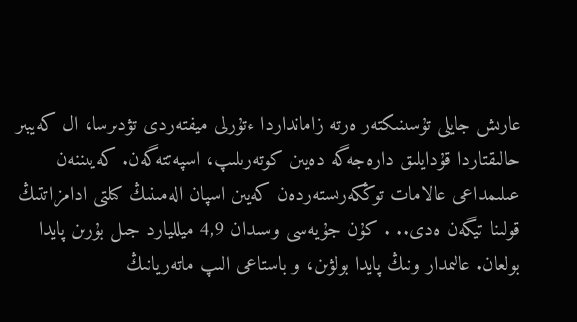عارىش جايلى تۇسىنىكتەر ەرتە زامانداردا ءتۇرلى ميفتەردى تۋدىرسا، ال كەيبىر حالىقتاردا قۇدايلىق دارەجەگە دەيىن كوتەرىلىپ، اسپەتتەگەن. كەيىننەن عىلىمداعى عالامات توڭكەرىستەردەن كەيىن اسپان الەمىنىڭ كىلتى ادامزاتتىڭ قولىنا تيگەن ەدى.. . كۇن جۇيەسى وسىدان 4,9 ميلليارد جىل بۇرىن پايدا بولعان. عالىمدار ونىڭ پايدا بولۋىن، و باستاعى الىپ ماتەريانىڭ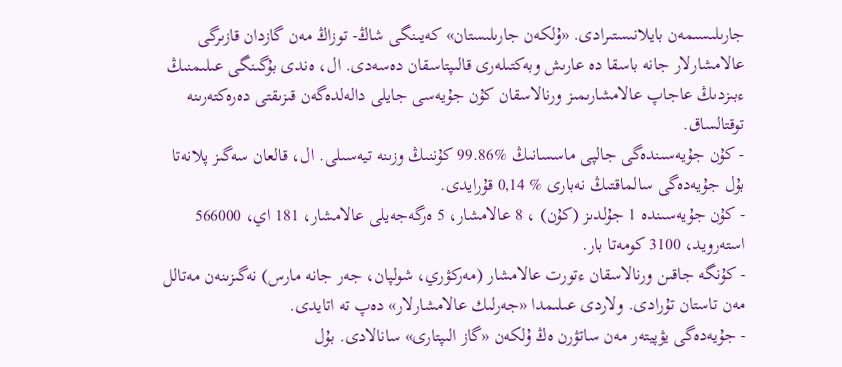جارىلىسىمەن بايلانىستىرادى. «ۇلكەن جارىلىستان» كەيىنگى شاڭ- توزاڭ مەن گازدان قازىرگى عالامشارلار جانە باسقا دە عارىش وبەكتىلەرى قالىپتاسقان دەسەدى. ال، ەندى بۇگىنگى عىلىمنىڭ ءبىزدىڭ عاجاپ عالامشارىمىز ورنالاسقان كۇن جۇيەسى جايلى دالەلدەگەن قىزىقتى دەرەكتەرىنە توقتالساق.
- كۇن جۇيەسىندەگى جالپى ماسسانىڭ %99.86 كۇننىڭ وزىنە تيەسىلى. ال، قالعان سەگىز پلانەتا بۇل جۇيەدەگى سالماقتىڭ نەبارى % 0,14 قۇرايدى.
- كۇن جۇيەسىندە 1 جۇلدىز (كۇن) ، 8 عالامشار، 5 ەرگەجەيلى عالامشار، 181 اي، 566000 استەرويد، 3100 كومەتا بار.
- كۇنگە جاقىن ورنالاسقان ءتورت عالامشار (مەركۋري، شولپان، جەر جانە مارس) نەگىزىنەن مەتالل مەن تاستان تۇرادى. ولاردى عىلىمدا «جەرلىك عالامشارلار» دەپ تە اتايدى.
- جۇيەدەگى يۋپيتەر مەن ساتۋرن ەڭ ۇلكەن «گاز الىپتارى» سانالادى. بۇل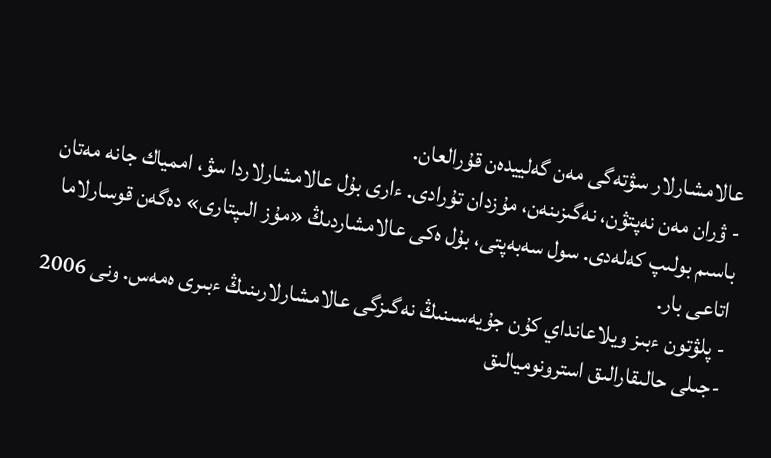عالامشارلار سۋتەگى مەن گەلييدەن قۇرالعان.
- ۋران مەن نەپتۋن، نەگىزىنەن، مۇزدان تۇرادى. ءارى بۇل عالامشارلاردا سۋ، اممياك جانە مەتان باسىم بولىپ كەلەدى. سول سەبەپتى، بۇل ەكى عالامشاردىڭ «مۇز الىپتارى» دەگەن قوسارلاما اتاعى بار.
- پلۋتون ءبىز ويلاعانداي كۇن جۇيەسىنىڭ نەگىزگى عالامشارلارىنىڭ ءبىرى ەمەس. ونى 2006 -جىلى حالىقارالىق استرونوميالىق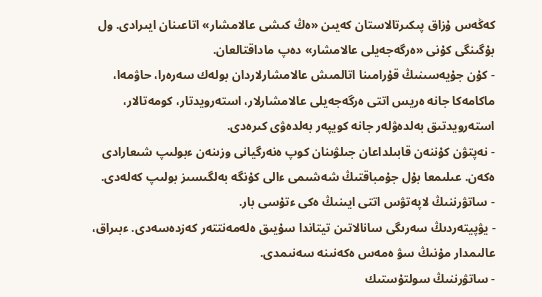كەڭەس ۇزاق پىكىرتالاستان كەيىن «ەڭ كىشى عالامشار» اتاعىنان ايىرادى. ول بۇگىنگى كۇنى «ەرگەجەيلى عالامشار» دەپ ماداقتالعان.
- كۇن جۇيەسىنىڭ قۇرامىنا اتالمىش عالامشارلاردان بولەك سەرەرا، حاۋمەا، ماكامەكا جانە ەريس اتتى ەرگەجەيلى عالامشارلار، استەرويدتار، كومەتالار، استەرويدتىق بەلدەۋلەر جانە كويپەر بەلدەۋى كىرەدى.
- نەپتۋن كۇننەن قابىلداعان جىلۋىنان كوپ ەنەرگيانى وزىنەن ءبولىپ شىعارادى ەكەن. عىلىمعا بۇل جۇمباقتىڭ شەشىمى ءالى كۇنگە بەلگىسىز بولىپ كەلەدى.
- ساتۋرننىڭ لاپەتۋس اتتى ايىنىڭ ەكى ءتۇسى بار.
- يۋپيتەردىڭ سەرىگى سانالاتىن تيتاندا سۇيىق ەلەمەنتتەر كەزدەسەدى. ءبىراق، عالىمدار مۇنىڭ سۋ ەمەس ەكەنىنە سەنىمدى.
- ساتۋرننىڭ سولتۇستىك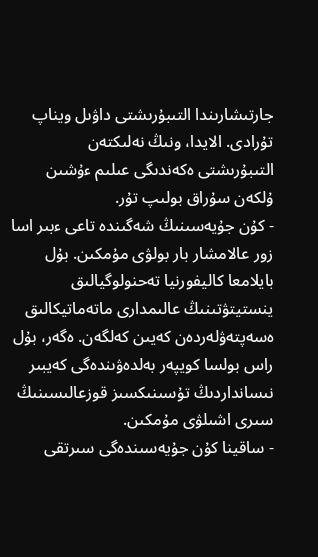جارتىشارىندا التىبۇرىشتى داۋىل ويناپ تۇرادى. الايدا، ونىڭ نەلىكتەن التىبۇرىشتى ەكەندىگى عىلىم ءۇشىن ۇلكەن سۇراق بولىپ تۇر.
- كۇن جۇيەسىنىڭ شەگىندە تاعى ءبىر اسا زور عالامشار بار بولۋى مۇمكىن. بۇل بايلامعا كاليفورنيا تەحنولوگيالىق ينستيتۋتىنىڭ عالىمدارى ماتەماتيكالىق ەسەپتەۋلەردەن كەيىن كەلگەن. ەگەر، بۇل راس بولسا كويپەر بەلدەۋىندەگى كەيبىر نىسانداردىڭ تۇسىنىكسىز قوزعالىسىنىڭ سىرى اشىلۋى مۇمكىن.
- ساقينا كۇن جۇيەسىندەگى سىرتقى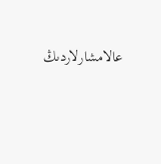عالامشارلاردىڭ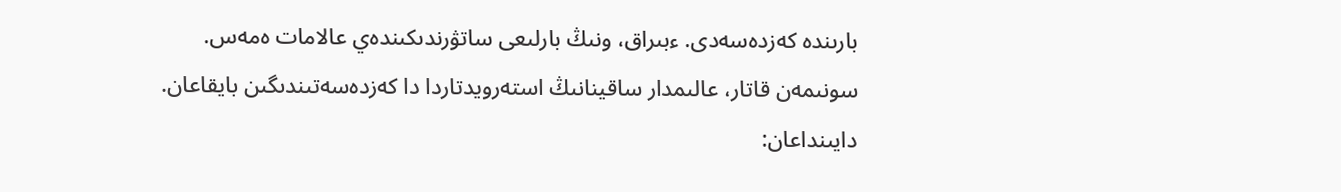بارىندە كەزدەسەدى. ءبىراق، ونىڭ بارلىعى ساتۋرندىكىندەي عالامات ەمەس. سونىمەن قاتار، عالىمدار ساقينانىڭ استەرويدتاردا دا كەزدەسەتىندىگىن بايقاعان.
دايىنداعان: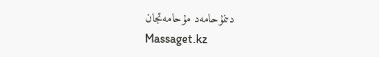دىنمۇحامەد مۇحامەتجان
Massaget.kz